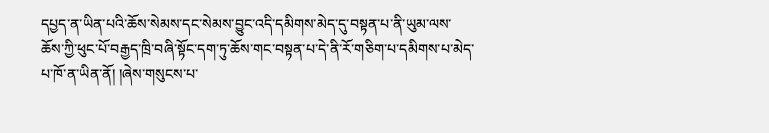དཔྱད་ན་ཡིན་པའི་ཆོས་སེམས་དང་སེམས་བྱུང་འདི་དམིགས་མེད་དུ་བསྟན་པ་ནི་ཡུམ་ལས་ཆོས་ཀྱི་ཕུང་པོ་བརྒྱད་ཁྲི་བཞི་སྟོང་དག་ཏུ་ཆོས་གང་བསྟན་པ་དེ་ནི་རོ་གཅིག་པ་དམིགས་པ་མེད་པ་ཁོ་ན་ཡིན་ནོ། །ཞེས་གསུངས་པ་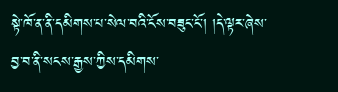སྟེ་ཁོ་ན་ནི་དམིགས་པ་སེལ་བའི་ངོས་བཟུང་ངོ་། །དེ་ལྟར་ཞེས་བྱ་བ་ནི་སངས་རྒྱས་ཀྱིས་དམིགས་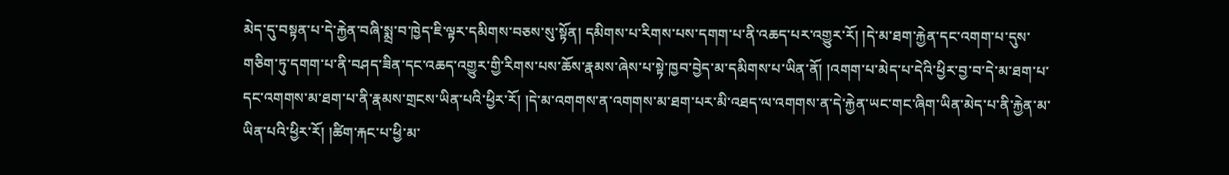མེད་དུ་བསྟན་པ་དེ་རྐྱེན་བཞི་སྨྲ་བ་ཁྱེད་ཇི་ལྟར་དམིགས་བཅས་སུ་སྟོན། དམིགས་པ་རིགས་པས་དགག་པ་ནི་འཆད་པར་འགྱུར་རོ། །དེ་མ་ཐག་རྐྱེན་དང་འགག་པ་དུས་གཅིག་ཏུ་དགག་པ་ནི་བཤད་ཟིན་དང་འཆད་འགྱུར་གྱི་རིགས་པས་ཆོས་རྣམས་ཞེས་པ་སྟེ་ཁྱབ་བྱེད་མ་དམིགས་པ་ཡིན་ནོ། །འགག་པ་མེད་པ་དེའི་ཕྱིར་བྱ་བ་དེ་མ་ཐག་པ་དང་འགགས་མ་ཐག་པ་ནི་རྣམས་གྲངས་ཡིན་པའི་ཕྱིར་རོ། །དེ་མ་འགགས་ན་འགགས་མ་ཐག་པར་མི་འཐད་ལ་འགགས་ན་དེ་རྐྱེན་ཡང་གང་ཞིག་ཡིན་མེད་པ་ནི་རྐྱེན་མ་ཡིན་པའི་ཕྱིར་རོ། །ཚིག་རྐང་པ་ཕྱི་མ་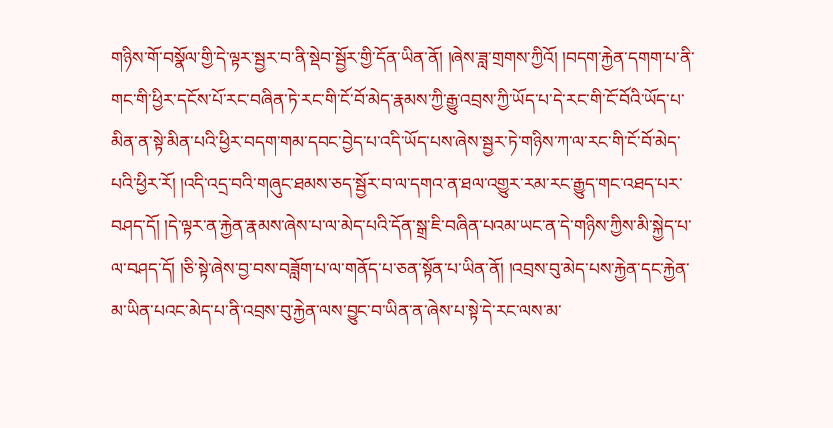གཉིས་གོ་བསྣོལ་གྱི་དེ་ལྟར་སྦྱར་བ་ནི་སྡེབ་སྦྱོར་གྱི་དོན་ཡིན་ནོ། །ཞེས་ཟླ་གྲགས་ཀྱིའོ། །བདག་རྐྱེན་དགག་པ་ནི་གང་གི་ཕྱིར་དངོས་པོ་རང་བཞིན་ཏེ་རང་གི་ངོ་བོ་མེད་རྣམས་ཀྱི་རྒྱུ་འབྲས་ཀྱི་ཡོད་པ་དེ་རང་གི་ངོ་བོའི་ཡོད་པ་མིན་ན་སྟེ་མིན་པའི་ཕྱིར་བདག་གམ་དབང་བྱེད་པ་འདི་ཡོད་པས་ཞེས་སྦྱར་ཏེ་གཉིས་ཀ་ལ་རང་གི་ངོ་བོ་མེད་པའི་ཕྱིར་རོ། །འདི་འདྲ་བའི་གཞུང་ཐམས་ཅད་སྦྱོར་བ་ལ་དགའ་ན་ཐལ་འགྱུར་རམ་རང་རྒྱུད་གང་འཐད་པར་བཤད་དོ། །དེ་ལྟར་ན་རྐྱེན་རྣམས་ཞེས་པ་ལ་མེད་པའི་དོན་སྒྲ་ཇི་བཞིན་པའམ་ཡང་ན་དེ་གཉིས་ཀྱིས་མི་སྐྱེད་པ་ལ་བཤད་དོ། །ཅི་སྟེ་ཞེས་བྱ་བས་བཟློག་པ་ལ་གནོད་པ་ཅན་སྟོན་པ་ཡིན་ནོ། །འབྲས་བུ་མེད་པས་རྐྱེན་དང་རྐྱེན་མ་ཡིན་པའང་མེད་པ་ནི་འབྲས་བུ་རྐྱེན་ལས་བྱུང་བ་ཡིན་ན་ཞེས་པ་སྟེ་དེ་རང་ལས་མ་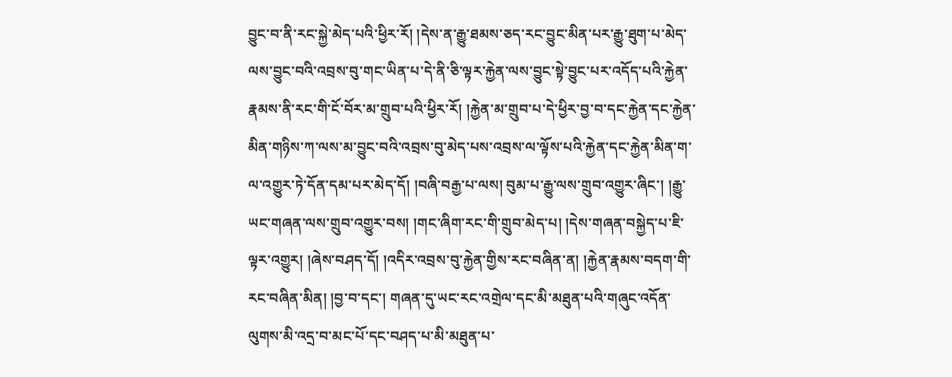བྱུང་བ་ནི་རང་སྐྱེ་མེད་པའི་ཕྱིར་རོ། །དེས་ན་རྒྱུ་ཐམས་ཅད་རང་བྱུང་མིན་པར་རྒྱུ་ཐུག་པ་མེད་ལས་བྱུང་བའི་འབྲས་བུ་གང་ཡིན་པ་དེ་ནི་ཅི་ལྟར་རྐྱེན་ལས་བྱུང་སྟེ་བྱུང་པར་འདོད་པའི་རྐྱེན་རྣམས་ནི་རང་གི་ངོ་བོར་མ་གྲུབ་པའི་ཕྱིར་རོ། །རྐྱེན་མ་གྲུབ་པ་དེ་ཕྱིར་བྱ་བ་དང་རྐྱེན་དང་རྐྱེན་མིན་གཉིས་ཀ་ལས་མ་བྱུང་བའི་འབྲས་བུ་མེད་པས་འབྲས་ལ་ལྟོས་པའི་རྐྱེན་དང་རྐྱེན་མིན་ག་ལ་འགྱུར་ཏེ་དོན་དམ་པར་མེད་དོ། །བཞི་བརྒྱ་པ་ལས། བུམ་པ་རྒྱུ་ལས་གྲུབ་འགྱུར་ཞིང་། །རྒྱུ་ཡང་གཞན་ལས་གྲུབ་འགྱུར་བས། །གང་ཞིག་རང་གི་གྲུབ་མེད་པ། །དེས་གཞན་བསྐྱེད་པ་ཇི་ལྟར་འགྱུར། །ཞེས་བཤད་དོ། །འདིར་འབྲས་བུ་རྐྱེན་གྱིས་རང་བཞིན་ན། །རྐྱེན་རྣམས་བདག་གི་རང་བཞིན་མིན། །བྱ་བ་དང་། གཞན་དུ་ཡང་རང་འགྲེལ་དང་མི་མཐུན་པའི་གཞུང་འདོན་ལུགས་མི་འདྲ་བ་མང་པོ་དང་བཤད་པ་མི་མཐུན་པ་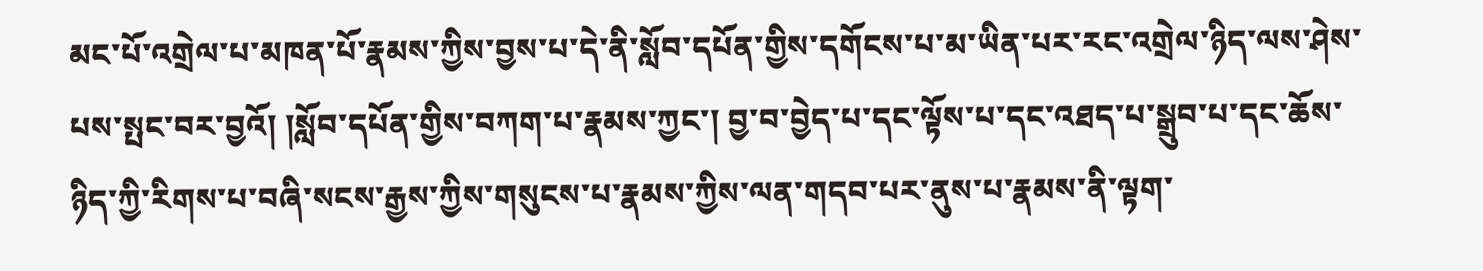མང་པོ་འགྲེལ་པ་མཁན་པོ་རྣམས་ཀྱིས་བྱས་པ་དེ་ནི་སློབ་དཔོན་གྱིས་དགོངས་པ་མ་ཡིན་པར་རང་འགྲེལ་ཉིད་ལས་ཤེས་པས་སྤང་བར་བྱའོ། །སློབ་དཔོན་གྱིས་བཀག་པ་རྣམས་ཀྱང་། བྱ་བ་བྱེད་པ་དང་ལྟོས་པ་དང་འཐད་པ་སྒྲུབ་པ་དང་ཆོས་ཉིད་ཀྱི་རིགས་པ་བཞི་སངས་རྒྱས་ཀྱིས་གསུངས་པ་རྣམས་ཀྱིས་ལན་གདབ་པར་ནུས་པ་རྣམས་ནི་ལྟག་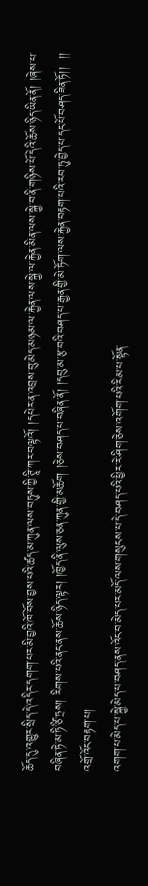ཆོད་དུ་འགྱུར་སྲིད་དེ་འདིར་དགག་པར་མི་བྱའི་ཁོ་བོས་བྱས་པའི་ཚད་མ་ཀུན་ལས་བཏུས་ཀྱི་ཊཱི་ཀར་བལྟའོ། །དཔེར་ན་འབྲས་བུ་མེད་མཉམ་ལ་རྐྱེན་ལས་སྐྱེ་ལ་རྐྱེན་མིན་ལས་སྐྱེ་བ་ནི་གཉིས་པོ་དེའི་ཆོས་ཉིད་ཡིན་ནོ། །ཞེས་པ་བཞིན་ཏེ་མ་ཏི་ཙི་ཏྲས། རིགས་པའི་ནང་ནས་ཆོས་ཉིད་ལྟར། །ཁྱོད་ནི་ལུས་ཅན་ཀུན་གྱི་མཆོག །ཅེས་བཤད་པ་བཞིན་ནོ། །དབུ་མ་རྩ་བའི་བཤད་པ་རྒྱན་གྱི་མེ་ཏོག་ལས་རྐྱེན་བརྟག་པའི་རབ་ཏུ་བྱེད་པ་དང་པོ་བཤད་ཟིན་ཏོ།།  །།
འགྲོ་འོང་བརྟག་པ།
འགག་པ་མེད་པ་སྐྱེ་མེད་པ་བཤད་ནས་འོང་བ་མེད་པར་མདོ་ལས་གསུངས་པ་དེ་བཤད་པའི་ཕྱིར་རེ་ཤིག་ཅེས་འགོག་པའི་རིམ་པ་སྟོན་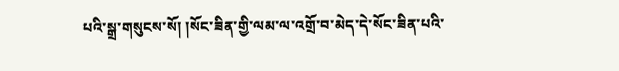པའི་སྒྲ་གསུངས་སོ། །སོང་ཟིན་གྱི་ལམ་ལ་འགྲོ་བ་མེད་དེ་སོང་ཟིན་པའི་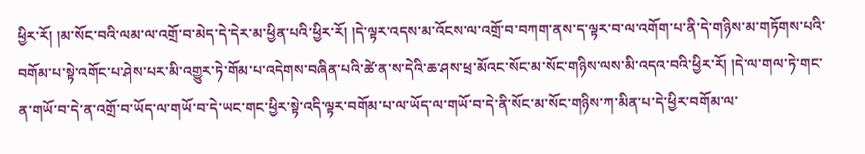ཕྱིར་རོ། །མ་སོང་བའི་ལམ་ལ་འགྲོ་བ་མེད་དེ་དེར་མ་ཕྱིན་པའི་ཕྱིར་རོ། །དེ་ལྟར་འདས་མ་འོངས་ལ་འགྲོ་བ་བཀག་ནས་ད་ལྟར་བ་ལ་འགོག་པ་ནི་དེ་གཉིས་མ་གཏོགས་པའི་བགོམ་པ་སྟེ་འགོང་པ་ཤེས་པར་མི་འགྱུར་ཏེ་གོམ་པ་འདེགས་བཞིན་པའི་ཚེ་ན་ས་དེའི་ཆ་ཤས་ཕྲ་མོའང་སོང་མ་སོང་གཉིས་ལས་མི་འདའ་བའི་ཕྱིར་རོ། །དེ་ལ་གལ་ཏེ་གང་ན་གཡོ་བ་དེ་ན་འགྲོ་བ་ཡོད་ལ་གཡོ་བ་དེ་ཡང་གང་ཕྱིར་སྟེ་འདི་ལྟར་བགོམ་པ་ལ་ཡོད་ལ་གཡོ་བ་དེ་ནི་སོང་མ་སོང་གཉིས་ཀ་མིན་པ་དེ་ཕྱིར་བགོམ་ལ་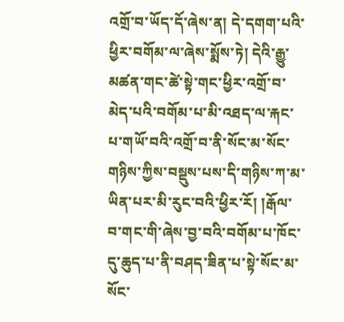འགྲོ་བ་ཡོད་དོ་ཞེས་ན། དེ་དགག་པའི་ཕྱིར་བགོམ་ལ་ཞེས་སྨོས་ཏེ། དེའི་རྒྱུ་མཚན་གང་ཚེ་སྟེ་གང་ཕྱིར་འགྲོ་བ་མེད་པའི་བགོམ་པ་མི་འཐད་ལ་རྐང་པ་གཡོ་བའི་འགྲོ་བ་ནི་སོང་མ་སོང་གཉིས་ཀྱིས་བསྡུས་པས་དི་གཉིས་ཀ་མ་ཡིན་པར་མི་རུང་བའི་ཕྱིར་རོ། །རྒོལ་བ་གང་གི་ཞེས་བྱ་བའི་བགོམ་པ་ཁོང་དུ་ཆུད་པ་ནི་བཤད་ཟིན་པ་སྟེ་སོང་མ་སོང་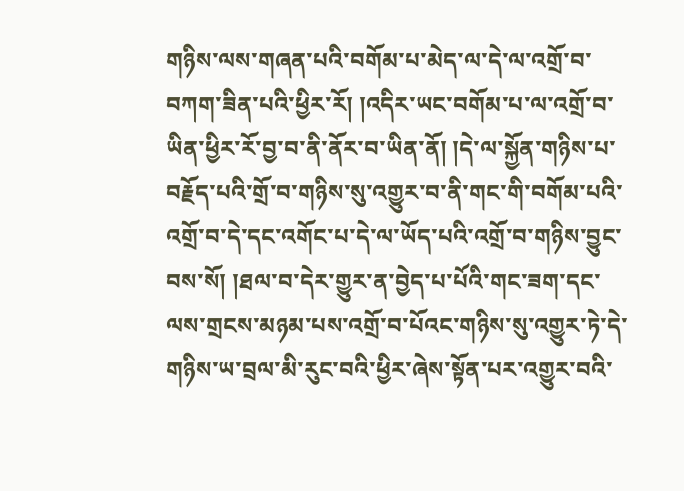གཉིས་ལས་གཞན་པའི་བགོམ་པ་མེད་ལ་དེ་ལ་འགྲོ་བ་བཀག་ཟིན་པའི་ཕྱིར་རོ། །འདིར་ཡང་བགོམ་པ་ལ་འགྲོ་བ་ཡིན་ཕྱིར་རོ་བྱ་བ་ནི་ནོར་བ་ཡིན་ནོ། །དེ་ལ་སྐྱོན་གཉིས་པ་བརྗོད་པའི་གྲོ་བ་གཉིས་སུ་འགྱུར་བ་ནི་གང་གི་བགོམ་པའི་འགྲོ་བ་དེ་དང་འགོང་པ་དེ་ལ་ཡོད་པའི་འགྲོ་བ་གཉིས་བྱུང་བས་སོ། །ཐལ་བ་དེར་གྱུར་ན་བྱེད་པ་པོའི་གང་ཟག་དང་ལས་གྲངས་མཉམ་པས་འགྲོ་བ་པོའང་གཉིས་སུ་འགྱུར་ཏེ་དེ་གཉིས་ཡ་བྲལ་མི་རུང་བའི་ཕྱིར་ཞེས་སྟོན་པར་འགྱུར་བའི་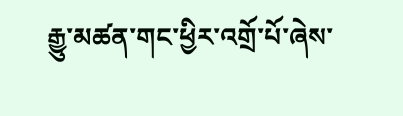རྒྱུ་མཚན་གང་ཕྱིར་འགྲོ་པོ་ཞེས་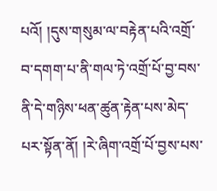པའོ། །དུས་གསུམ་ལ་བརྟེན་པའི་འགྲོ་བ་དགག་པ་ནི་གལ་ཏེ་འགྲོ་པོ་བྱ་བས་ནི་དེ་གཉིས་ཕན་ཚུན་རྟེན་པས་མེད་པར་སྟོན་ནོ། །རེ་ཞིག་འགྲོ་པོ་བྱས་པས་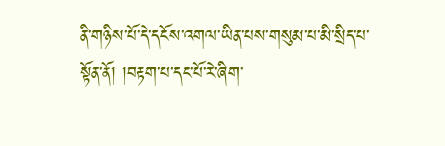ནི་གཉིས་པོ་དེ་དངོས་འགལ་ཡིན་པས་གསུམ་པ་མི་སྲིད་པ་སྟོན་ནོ། །བརྟག་པ་དང་པོ་རེ་ཞིག་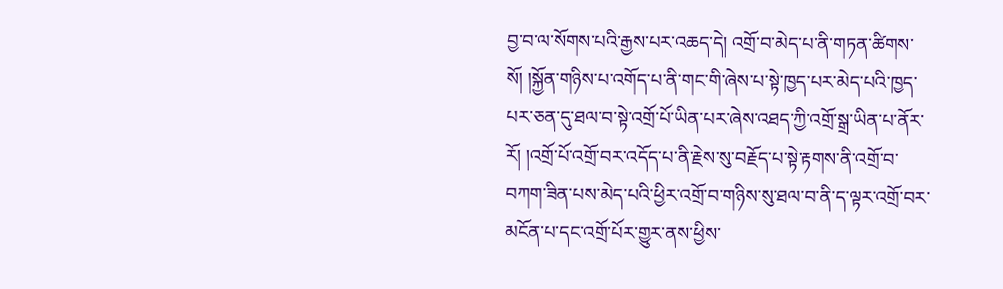བྱ་བ་ལ་སོགས་པའི་རྒྱས་པར་འཆད་དེ། འགྲོ་བ་མེད་པ་ནི་གཏན་ཚིགས་སོ། །སྐྱོན་གཉིས་པ་འགོད་པ་ནི་གང་གི་ཞེས་པ་སྟེ་ཁྱད་པར་མེད་པའི་ཁྱད་པར་ཅན་དུ་ཐལ་བ་སྟེ་འགྲོ་པོ་ཡིན་པར་ཞེས་འཐད་ཀྱི་འགྲོ་སྒྲ་ཡིན་པ་ནོར་རོ། །འགྲོ་པོ་འགྲོ་བར་འདོད་པ་ནི་རྗེས་སུ་བརྗོད་པ་སྟེ་རྟགས་ནི་འགྲོ་བ་བཀག་ཟིན་པས་མེད་པའི་ཕྱིར་འགྲོ་བ་གཉིས་སུ་ཐལ་བ་ནི་ད་ལྟར་འགྲོ་བར་མངོན་པ་དང་འགྲོ་པོར་གྱུར་ནས་ཕྱིས་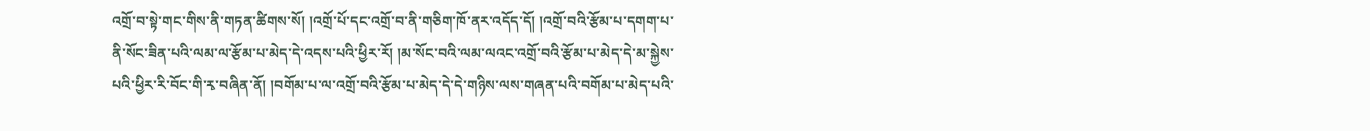འགྲོ་བ་སྟེ་གང་གིས་ནི་གཏན་ཚིགས་སོ། །འགྲོ་པོ་དང་འགྲོ་བ་ནི་གཅིག་ཁོ་ནར་འདོད་དོ། །འགྲོ་བའི་རྩོམ་པ་དགག་པ་ནི་སོང་ཟིན་པའི་ལམ་ལ་རྩོམ་པ་མེད་དེ་འདས་པའི་ཕྱིར་རོ། །མ་སོང་བའི་ལམ་ལའང་འགྲོ་བའི་རྩོམ་པ་མེད་དེ་མ་སྐྱེས་པའི་ཕྱིར་རི་བོང་གི་རྭ་བཞིན་ནོ། །བགོམ་པ་ལ་འགྲོ་བའི་རྩོམ་པ་མེད་དེ་དེ་གཉིས་ལས་གཞན་པའི་བགོམ་པ་མེད་པའི་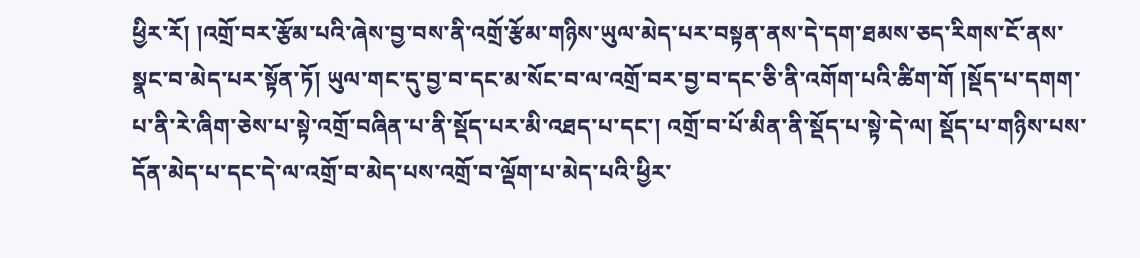ཕྱིར་རོ། །འགྲོ་བར་རྩོམ་པའི་ཞེས་བྱ་བས་ནི་འགྲོ་རྩོམ་གཉིས་ཡུལ་མེད་པར་བསྟན་ནས་དེ་དག་ཐམས་ཅད་རིགས་ངོ་ནས་སྣང་བ་མེད་པར་སྟོན་ཏོ། ཡུལ་གང་དུ་བྱ་བ་དང་མ་སོང་བ་ལ་འགྲོ་བར་བྱ་བ་དང་ཅི་ནི་འགོག་པའི་ཚིག་གོ །སྡོད་པ་དགག་པ་ནི་རེ་ཞིག་ཅེས་པ་སྟེ་འགྲོ་བཞིན་པ་ནི་སྡོད་པར་མི་འཐད་པ་དང་། འགྲོ་བ་པོ་མིན་ནི་སྡོད་པ་སྟེ་དེ་ལ། སྡོད་པ་གཉིས་པས་དོན་མེད་པ་དང་དེ་ལ་འགྲོ་བ་མེད་པས་འགྲོ་བ་ལྡོག་པ་མེད་པའི་ཕྱིར་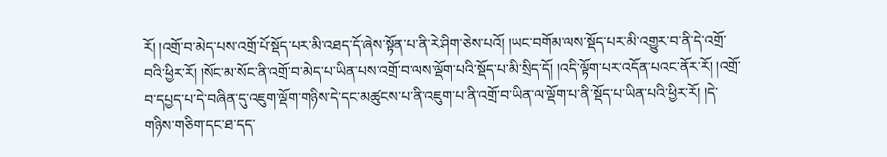རོ། །འགྲོ་བ་མེད་པས་འགྲོ་པོ་སྡོད་པར་མི་འཐད་དོ་ཞེས་སྟོན་པ་ནི་རེ་ཤིག་ཅེས་པའོ། །ཡང་བགོམ་ལས་སྡོད་པར་མི་འགྱུར་བ་ནི་དེ་འགྲོ་བའི་ཕྱིར་རོ། །སོང་མ་སོང་ནི་འགྲོ་བ་མེད་པ་ཡིན་པས་འགྲོ་བ་ལས་ལྡོག་པའི་སྡོད་པ་མི་སྲིད་དོ། །འདི་ལྟོག་པར་འདོན་པའང་ནོར་རོ། །འགྲོ་བ་དཔྱད་པ་དེ་བཞིན་དུ་འཇུག་ལྡོག་གཉིས་དེ་དང་མཚུངས་པ་ནི་འཇུག་པ་ནི་འགྲོ་བ་ཡིན་ལ་ལྡོག་པ་ནི་སྡོད་པ་ཡིན་པའི་ཕྱིར་རོ། །དེ་གཉིས་གཅིག་དང་ཐ་དད་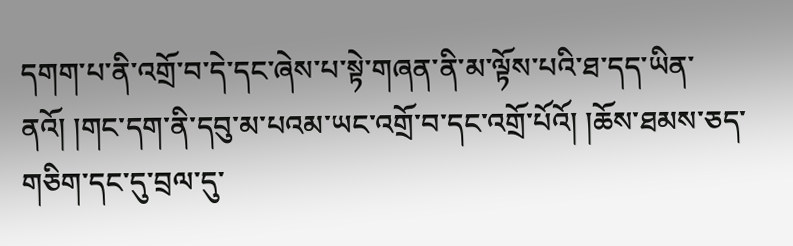དགག་པ་ནི་འགྲོ་བ་དེ་དང་ཞེས་པ་སྟེ་གཞན་ནི་མ་ལྟོས་པའི་ཐ་དད་ཡིན་ནའོ། །གང་དག་ནི་དབུ་མ་པའམ་ཡང་འགྲོ་བ་དང་འགྲོ་པོའོ། །ཆོས་ཐམས་ཅད་གཅིག་དང་དུ་བྲལ་དུ་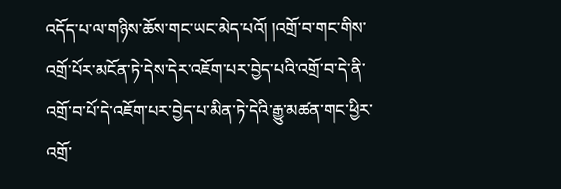འདོད་པ་ལ་གཉིས་ཆོས་གང་ཡང་མེད་པའོ། །འགྲོ་བ་གང་གིས་འགྲོ་པོར་མངོན་ཏེ་དེས་དེར་འཇོག་པར་བྱེད་པའི་འགྲོ་བ་དེ་ནི་འགྲོ་བ་པོ་དེ་འཇོག་པར་བྱེད་པ་མིན་ཏེ་དེའི་རྒྱུ་མཚན་གང་ཕྱིར་འགྲོ་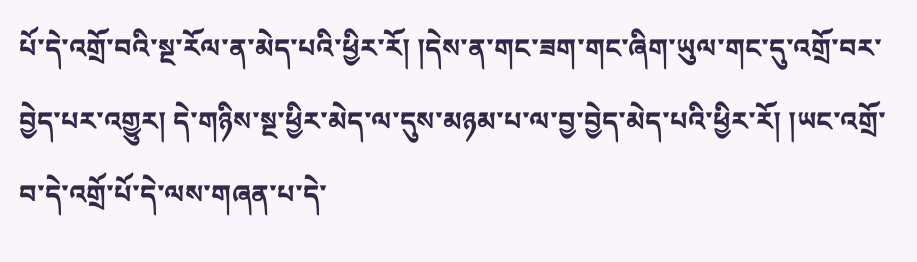པོ་དེ་འགྲོ་བའི་སྔ་རོལ་ན་མེད་པའི་ཕྱིར་རོ། །དེས་ན་གང་ཟག་གང་ཞིག་ཡུལ་གང་དུ་འགྲོ་བར་བྱེད་པར་འགྱུར། དེ་གཉིས་སྔ་ཕྱིར་མེད་ལ་དུས་མཉམ་པ་ལ་བྱ་བྱེད་མེད་པའི་ཕྱིར་རོ། །ཡང་འགྲོ་བ་དེ་འགྲོ་པོ་དེ་ལས་གཞན་པ་དེ་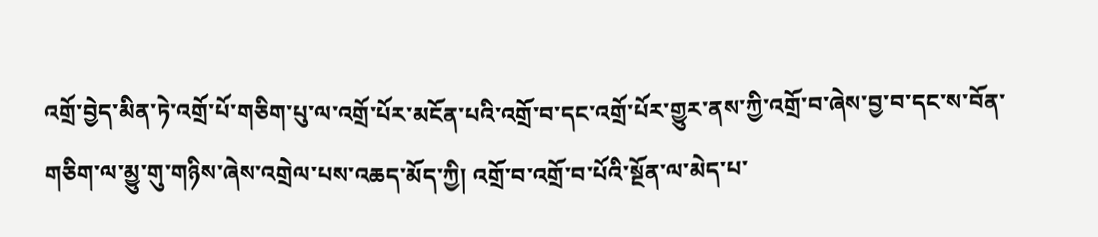འགྲོ་བྱེད་མིན་ཏེ་འགྲོ་པོ་གཅིག་པུ་ལ་འགྲོ་པོར་མངོན་པའི་འགྲོ་བ་དང་འགྲོ་པོར་གྱུར་ནས་ཀྱི་འགྲོ་བ་ཞེས་བྱ་བ་དང་ས་བོན་གཅིག་ལ་མྱུ་གུ་གཉིས་ཞེས་འགྲེལ་པས་འཆད་མོད་ཀྱི། འགྲོ་བ་འགྲོ་བ་པོའི་སྔོན་ལ་མེད་པ་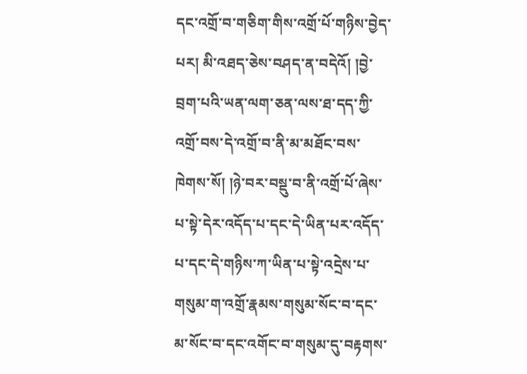དང་འགྲོ་བ་གཅིག་གིས་འགྲོ་པོ་གཉིས་བྱེད་པར། མི་འཐད་ཅེས་བཤད་ན་བདེའོ། །བྱེ་བྲག་པའི་ཡན་ལག་ཅན་ལས་ཐ་དད་ཀྱི་འགྲོ་བས་དེ་འགྲོ་བ་ནི་མ་མཐོང་བས་ཁེགས་སོ། །ཉེ་བར་བསྡུ་བ་ནི་འགྲོ་པོ་ཞེས་པ་སྟེ་དེར་འདོད་པ་དང་དེ་ཡིན་པར་འདོད་པ་དང་དེ་གཉིས་ཀ་ཡིན་པ་སྟེ་འདྲེས་པ་གསུམ་ག་འགྲོ་རྣམས་གསུམ་སོང་བ་དང་མ་སོང་བ་དང་འགོང་བ་གསུམ་དུ་བརྟགས་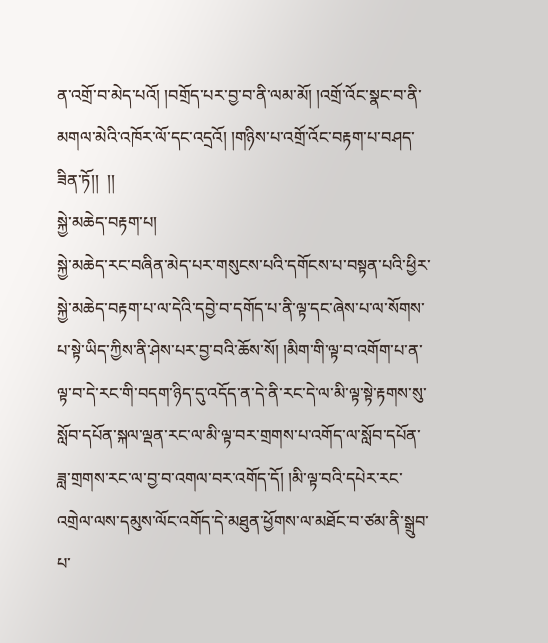ན་འགྲོ་བ་མེད་པའོ། །བགྲོད་པར་བྱ་བ་ནི་ལམ་མོ། །འགྲོ་འོང་སྣང་བ་ནི་མགལ་མེའི་འཁོར་ལོ་དང་འདྲའོ། །གཉིས་པ་འགྲོ་འོང་བརྟག་པ་བཤད་ཟིན་ཏོ།།  །།
སྐྱེ་མཆེད་བརྟག་པ།
སྐྱེ་མཆེད་རང་བཞིན་མེད་པར་གསུངས་པའི་དགོངས་པ་བསྟན་པའི་ཕྱིར་སྐྱེ་མཆེད་བརྟག་པ་ལ་དེའི་དབྱེ་བ་དགོད་པ་ནི་ལྟ་དང་ཞེས་པ་ལ་སོགས་པ་སྟེ་ཡིད་ཀྱིས་ནི་ཤེས་པར་བྱ་བའི་ཆོས་སོ། །མིག་གི་ལྟ་བ་འགོག་པ་ན་ལྟ་བ་དེ་རང་གི་བདག་ཉིད་དུ་འདོད་ན་དེ་ནི་རང་དེ་ལ་མི་ལྟ་སྟེ་རྟགས་སུ་སློབ་དཔོན་སྐལ་ལྡན་རང་ལ་མི་ལྟ་བར་གྲགས་པ་འགོད་ལ་སློབ་དཔོན་ཟླ་གྲགས་རང་ལ་བྱ་བ་འགལ་བར་འགོད་དོ། །མི་ལྟ་བའི་དཔེར་རང་འགྲེལ་ལས་དམུས་ལོང་འགོད་དེ་མཐུན་ཕྱོགས་ལ་མཐོང་བ་ཙམ་ནི་སྒྲུབ་པ་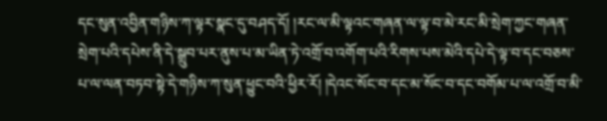དང་སུན་འབྱིན་གཉིས་ཀ་ལྟར་སྣང་དུ་བཤད་དོ། །རང་ལ་མི་ལྟའང་གཞན་ལ་ལྟ་བ་མེ་རང་མི་སྲེག་ཀྱང་གཞན་སྲེག་པའི་དཔེས་ནི་དེ་སྒྲུབ་པར་ནུས་པ་མ་ཡིན་ཏེ་འགྲོ་བ་འགོག་པའི་རིགས་པས་མེའི་དཔེ་དེ་ལྟ་བ་དང་བཅས་པ་ལ་ལན་བཏབ་སྟེ་དེ་གཉིས་ཀ་སུན་ཕྱུང་བའི་ཕྱིར་རོ། །དེའང་སོང་བ་དང་མ་སོང་བ་དང་བགོམ་པ་ལ་འགྲོ་བ་མི་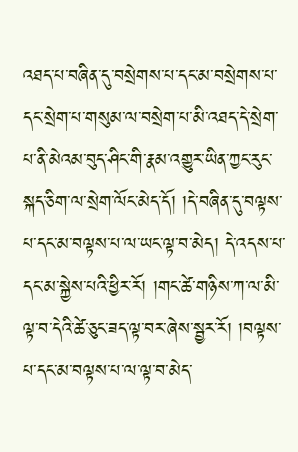འཐད་པ་བཞིན་དུ་བསྲེགས་པ་དང་མ་བསྲེགས་པ་དང་སྲེག་པ་གསུམ་ལ་བསྲེག་པ་མི་འཐད་དེ་སྲེག་པ་ནི་མེའམ་བུད་ཤིང་གི་རྣམ་འགྱུར་ཡིན་ཀྱང་རུང་སྐད་ཅིག་ལ་སྲེག་ལོང་མེད་དོ། །དེ་བཞིན་དུ་བལྟས་པ་དང་མ་བལྟས་པ་ལ་ཡང་ལྟ་བ་མེད། དེ་འདས་པ་དང་མ་སྐྱེས་པའི་ཕྱིར་རོ། །གང་ཚེ་གཉིས་ཀ་ལ་མི་ལྟ་བ་དེའི་ཚེ་ཅུང་ཟད་ལྟ་བར་ཞེས་སྦྱར་རོ། །བལྟས་པ་དང་མ་བལྟས་པ་ལ་ལྟ་བ་མེད་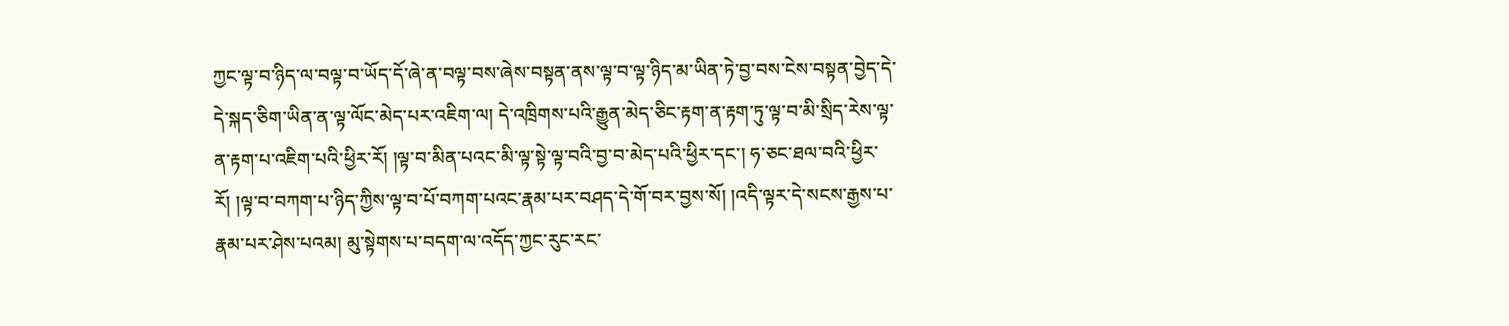ཀྱང་ལྟ་བ་ཉིད་ལ་བལྟ་བ་ཡོད་དོ་ཞེ་ན་བལྟ་བས་ཞེས་བསྟན་ནས་ལྟ་བ་ལྟ་ཉིད་མ་ཡིན་ཏེ་བྱ་བས་ངེས་བསྟན་བྱེད་དེ་དེ་སྐད་ཅིག་ཡིན་ན་ལྟ་ལོང་མེད་པར་འཇིག་ལ། དེ་འཁྲིགས་པའི་རྒྱུན་མེད་ཅིང་རྟག་ན་རྟག་ཏུ་ལྟ་བ་མི་སྲིད་རེས་ལྟ་ན་རྟག་པ་འཇིག་པའི་ཕྱིར་རོ། །ལྟ་བ་མིན་པའང་མི་ལྟ་སྟེ་ལྟ་བའི་བྱ་བ་མེད་པའི་ཕྱིར་དང་། ཧ་ཅང་ཐལ་བའི་ཕྱིར་རོ། །ལྟ་བ་བཀག་པ་ཉིད་ཀྱིས་ལྟ་བ་པོ་བཀག་པའང་རྣམ་པར་བཤད་དེ་གོ་བར་བྱས་སོ། །འདི་ལྟར་དེ་སངས་རྒྱས་པ་རྣམ་པར་ཤེས་པའམ། མུ་སྟེགས་པ་བདག་ལ་འདོད་ཀྱང་རུང་རང་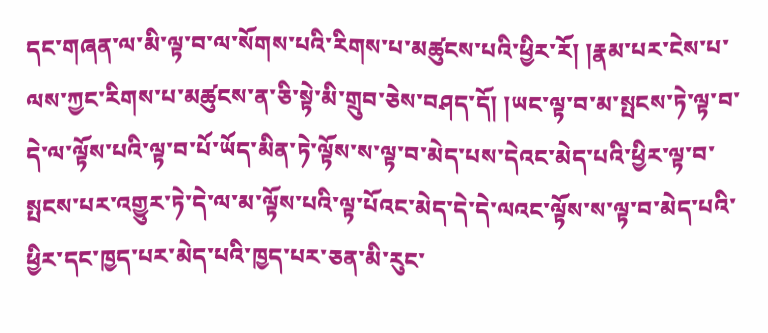དང་གཞན་ལ་མི་ལྟ་བ་ལ་སོགས་པའི་རིགས་པ་མཚུངས་པའི་ཕྱིར་རོ། །རྣམ་པར་ངེས་པ་ལས་ཀྱང་རིགས་པ་མཚུངས་ན་ཅི་སྟེ་མི་གྲུབ་ཅེས་བཤད་དོ། །ཡང་ལྟ་བ་མ་སྤངས་ཏེ་ལྟ་བ་དེ་ལ་ལྟོས་པའི་ལྟ་བ་པོ་ཡོད་མིན་ཏེ་ལྟོས་ས་ལྟ་བ་མེད་པས་དེའང་མེད་པའི་ཕྱིར་ལྟ་བ་སྤངས་པར་འགྱུར་ཏེ་དེ་ལ་མ་ལྟོས་པའི་ལྟ་པོའང་མེད་དེ་དེ་ལའང་ལྟོས་ས་ལྟ་བ་མེད་པའི་ཕྱིར་དང་ཁྱད་པར་མེད་པའི་ཁྱད་པར་ཅན་མི་རུང་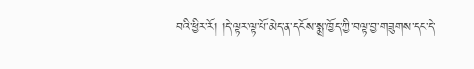བའི་ཕྱིར་རོ། །དེ་ལྟར་ལྟ་པོ་མེད་ན་དངོས་སྨྲ་ཁྱོད་ཀྱི་བལྟ་བྱ་གཟུགས་དང་དེ་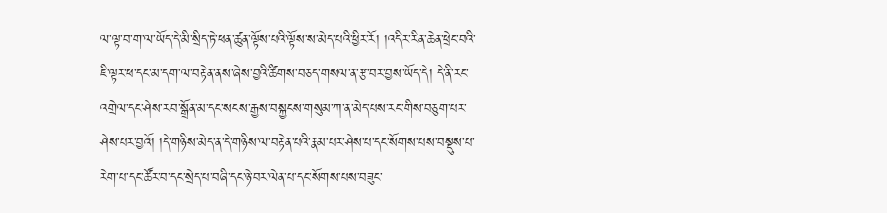ལ་ལྟ་བ་ག་ལ་ཡོད་དེ་མི་སྲིད་ཏེ་ཕན་ཚུན་ལྟོས་པའི་ལྟོས་ས་མེད་པའི་ཕྱིར་རོ། །འདིར་རིན་ཆེན་ཕྲེང་བའི་ཇི་ལྟར་ཕ་དང་མ་དག་ལ་བརྟེན་ནས་ཞེས་བྱའི་ཚིགས་བཅད་གསལ་ན་རྩ་བར་བྱས་ཡོད་དེ། དེ་ནི་རང་འགྲེལ་དང་ཤེས་རབ་སྒྲོན་མ་དང་སངས་རྒྱས་བསྐྱངས་གསུམ་ཀ་ན་མེད་པས་རང་གིས་བཅུག་པར་ཤེས་པར་བྱའོ། །དེ་གཉིས་མེད་ན་དེ་གཉིས་ལ་བརྟེན་པའི་རྣམ་པར་ཤེས་པ་དང་སོགས་པས་བསྡུས་པ་རེག་པ་དང་ཚོར་བ་དང་སྲེད་པ་བཞི་དང་ཉེ་བར་ལེན་པ་དང་སོགས་པས་བཟུང་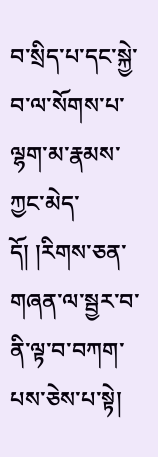བ་སྲིད་པ་དང་སྐྱེ་བ་ལ་སོགས་པ་ལྷག་མ་རྣམས་ཀྱང་མེད་དོ། །རིགས་ཅན་གཞན་ལ་སྦྱར་བ་ནི་ལྟ་བ་བཀག་པས་ཅེས་པ་སྟེ།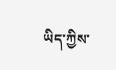ཡིད་ཀྱིས་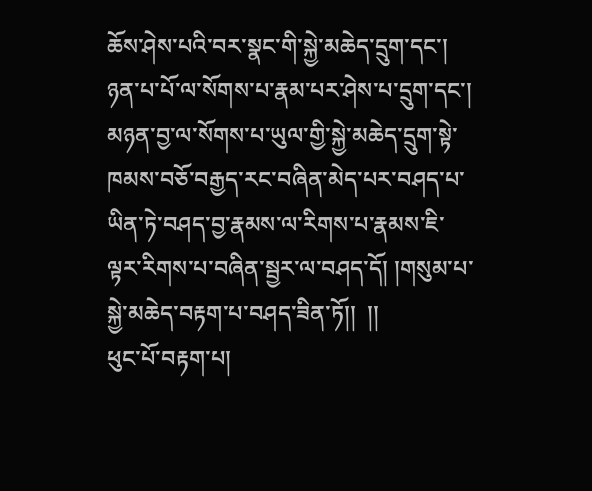ཆོས་ཤེས་པའི་བར་སྣང་གི་སྐྱེ་མཆེད་དྲུག་དང་། ཉན་པ་པོ་ལ་སོགས་པ་རྣམ་པར་ཤེས་པ་དྲུག་དང་། མཉན་བྱ་ལ་སོགས་པ་ཡུལ་གྱི་སྐྱེ་མཆེད་དྲུག་སྟེ་ཁམས་བཅོ་བརྒྱད་རང་བཞིན་མེད་པར་བཤད་པ་ཡིན་ཏེ་བཤད་བྱ་རྣམས་ལ་རིགས་པ་རྣམས་ཇི་ལྟར་རིགས་པ་བཞིན་སྦྱར་ལ་བཤད་དོ། །གསུམ་པ་སྐྱེ་མཆེད་བརྟག་པ་བཤད་ཟིན་ཏོ།།  །།
ཕུང་པོ་བརྟག་པ།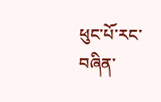ཕུང་པོ་རང་བཞིན་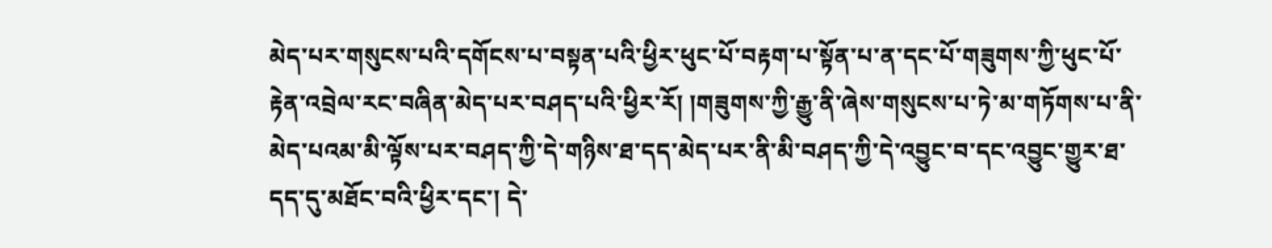མེད་པར་གསུངས་པའི་དགོངས་པ་བསྟན་པའི་ཕྱིར་ཕུང་པོ་བརྟག་པ་སྟོན་པ་ན་དང་པོ་གཟུགས་ཀྱི་ཕུང་པོ་རྟེན་འབྲེལ་རང་བཞིན་མེད་པར་བཤད་པའི་ཕྱིར་རོ། །གཟུགས་ཀྱི་རྒྱུ་ནི་ཞེས་གསུངས་པ་ཏེ་མ་གཏོགས་པ་ནི་མེད་པའམ་མི་ལྟོས་པར་བཤད་ཀྱི་དེ་གཉིས་ཐ་དད་མེད་པར་ནི་མི་བཤད་ཀྱི་དེ་འབྱུང་བ་དང་འབྱུང་གྱུར་ཐ་དད་དུ་མཐོང་བའི་ཕྱིར་དང་། དེ་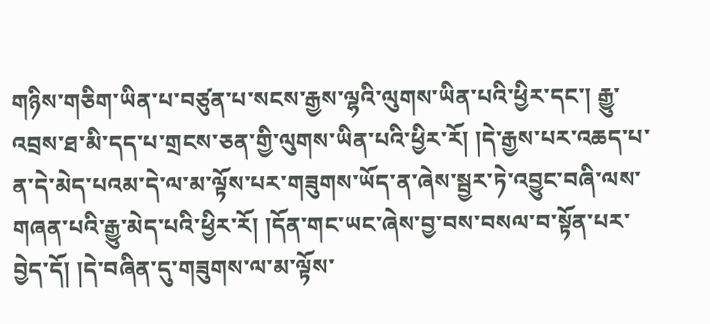གཉིས་གཅིག་ཡིན་པ་བཙུན་པ་སངས་རྒྱས་ལྷའི་ལུགས་ཡིན་པའི་ཕྱིར་དང་། རྒྱུ་འབྲས་ཐ་མི་དད་པ་གྲངས་ཅན་གྱི་ལུགས་ཡིན་པའི་ཕྱིར་རོ། །དེ་རྒྱས་པར་འཆད་པ་ན་དེ་མེད་པའམ་དེ་ལ་མ་ལྟོས་པར་གཟུགས་ཡོད་ན་ཞེས་སྦྱར་ཏེ་འབྱུང་བཞི་ལས་གཞན་པའི་རྒྱུ་མེད་པའི་ཕྱིར་རོ། །དོན་གང་ཡང་ཞེས་བྱ་བས་བསལ་བ་སྟོན་པར་བྱེད་དོ། །དེ་བཞིན་དུ་གཟུགས་ལ་མ་ལྟོས་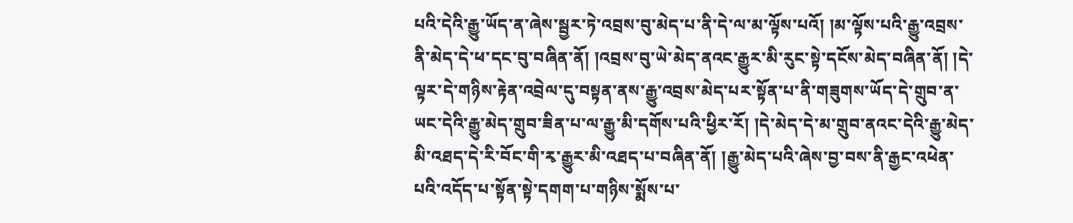པའི་དེའི་རྒྱུ་ཡོད་ན་ཞེས་སྦྱར་ཏེ་འབྲས་བུ་མེད་པ་ནི་དེ་ལ་མ་ལྟོས་པའོ། །མ་ལྟོས་པའི་རྒྱུ་འབྲས་ནི་མེད་དེ་ཕ་དང་བུ་བཞིན་ནོ། །འབྲས་བུ་ཡེ་མེད་ནའང་རྒྱུར་མི་རུང་སྟེ་དངོས་མེད་བཞིན་ནོ། །དེ་ལྟར་དེ་གཉིས་རྟེན་འབྲེལ་དུ་བསྟན་ནས་རྒྱུ་འབྲས་མེད་པར་སྟོན་པ་ནི་གཟུགས་ཡོད་དེ་གྲུབ་ན་ཡང་དེའི་རྒྱུ་མེད་གྲུབ་ཟིན་པ་ལ་རྒྱུ་མི་དགོས་པའི་ཕྱིར་རོ། །དེ་མེད་དེ་མ་གྲུབ་ནའང་དེའི་རྒྱུ་མེད་མི་འཐད་དེ་རི་བོང་གི་རྭ་རྒྱུར་མི་འཐད་པ་བཞིན་ནོ། །རྒྱུ་མེད་པའི་ཞེས་བྱ་བས་ནི་རྒྱང་འཕེན་པའི་འདོད་པ་སྟོན་སྟེ་དགག་པ་གཉིས་སྨོས་པ་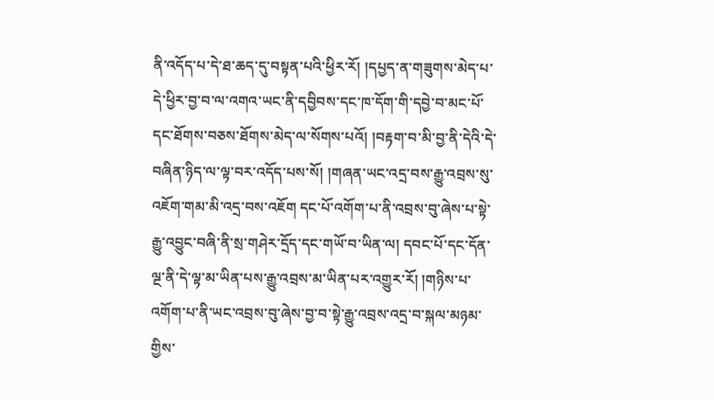ནི་འདོད་པ་དེ་ཐ་ཆད་དུ་བསྟན་པའི་ཕྱིར་རོ། །དཔྱད་ན་གཟུགས་མེད་པ་དེ་ཕྱིར་བྱ་བ་ལ་འགའ་ཡང་ནི་དབྱིབས་དང་ཁ་དོག་གི་དབྱེ་བ་མང་པོ་དང་ཐོགས་བཅས་ཐོགས་མེད་ལ་སོགས་པའོ། །བརྟག་བ་མི་བྱ་ནི་དེའི་དེ་བཞིན་ཉིད་ལ་ལྟ་བར་འདོད་པས་སོ། །གཞན་ཡང་འདྲ་བས་རྒྱུ་འབྲས་སུ་འཇོག་གམ་མི་འདྲ་བས་འཇོག དང་པོ་འགོག་པ་ནི་འབྲས་བུ་ཞེས་པ་སྟེ་རྒྱུ་འབྱུང་བཞི་ནི་སྲ་གཤེར་དྲོད་དང་གཡོ་བ་ཡིན་ལ། དབང་པོ་དང་དོན་ལྔ་ནི་དེ་ལྟ་མ་ཡིན་པས་རྒྱུ་འབྲས་མ་ཡིན་པར་འགྱུར་རོ། །གཉིས་པ་འགོག་པ་ནི་ཡང་འབྲས་བུ་ཞེས་བྱ་བ་སྟེ་རྒྱུ་འབྲས་འདྲ་བ་སྐལ་མཉམ་གྱིས་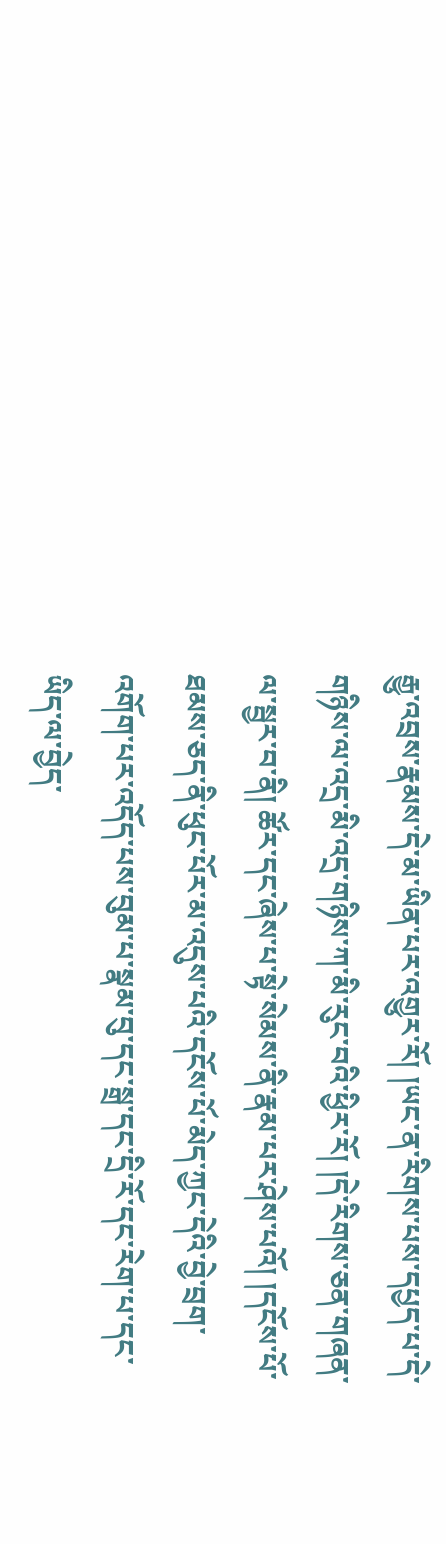རྒྱུ་འབྲས་རྣམས་དེ་མ་ཡིན་པར་འགྱུར་རོ། །ཡང་ན་རིགས་པས་དཔྱད་པ་དེ་གཉིས་ལ་འདྲ་མི་འདྲ་གཉིས་ཀ་མི་རུང་བའི་ཕྱིར་རོ། །དེ་རིགས་ཅན་གཞན་ལ་སྦྱར་བ་ནི། ཚོར་དང་ཞེས་པ་སྟེ་སེམས་ནི་རྣམ་པར་ཤེས་པའོ། །དངོས་པོ་ཐམས་ཅད་ནི་ཕུང་པོར་མ་འདུས་པའི་དངོས་པོ་མེད་ཀྱང་དེའི་བྱེ་བྲག་འགོག་པར་འདོད་པས་བུམ་པ་སྣམ་བུ་དང་སྒྲ་དང་དྲི་རོ་དང་རེག་པ་དང་ཡིད་ལ་བྱེད་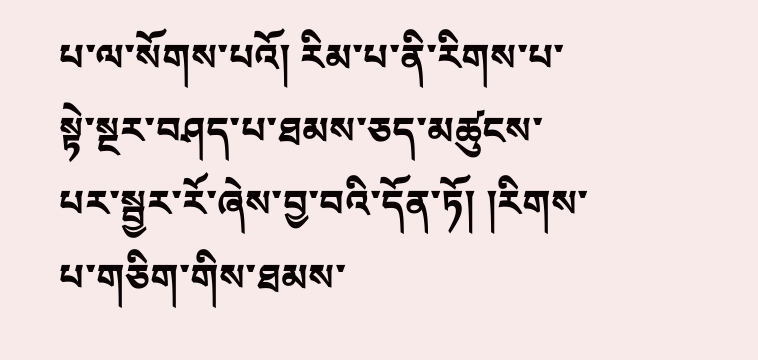པ་ལ་སོགས་པའོ། རིམ་པ་ནི་རིགས་པ་སྟེ་སྔར་བཤད་པ་ཐམས་ཅད་མཚུངས་པར་སྦྱར་རོ་ཞེས་བྱ་བའི་དོན་ཏོ། །རིགས་པ་གཅིག་གིས་ཐམས་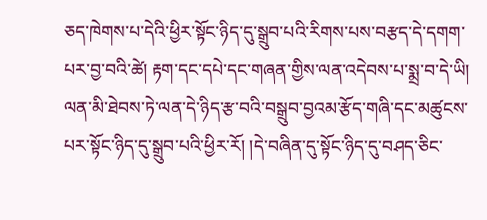ཅད་ཁེགས་པ་དེའི་ཕྱིར་སྟོང་ཉིད་དུ་སྒྲུབ་པའི་རིགས་པས་བརྩད་དེ་དགག་པར་བྱ་བའི་ཚེ། རྟག་དང་དཔེ་དང་གཞན་གྱིས་ལན་འདེབས་པ་སྨྲ་བ་དེ་ཡི། ལན་མི་ཐེབས་ཏེ་ལན་དེ་ཉིད་རྩ་བའི་བསྒྲུབ་བྱའམ་རྩོད་གཞི་དང་མཚུངས་པར་སྟོང་ཉིད་དུ་སྒྲུབ་པའི་ཕྱིར་རོ། །དེ་བཞིན་དུ་སྟོང་ཉིད་དུ་བཤད་ཅིང་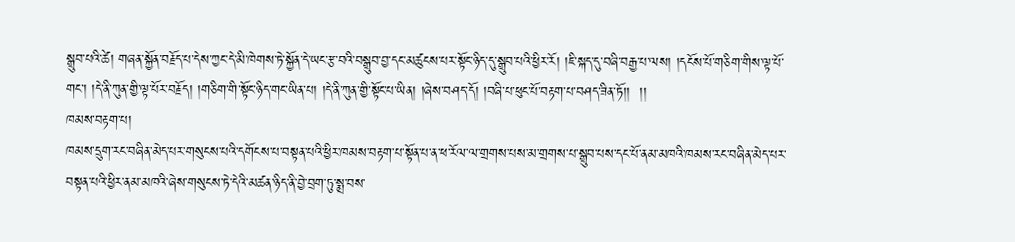སྒྲུབ་པའི་ཚེ། གཞན་སྐྱོན་བརྗོད་པ་དེས་ཀྱང་དེ་མི་ཁེགས་ཏེ་སྐྱོན་དེ་ཡང་རྩ་བའི་བསྒྲུབ་བྱ་དང་མཚུངས་པར་སྟོང་ཉིད་དུ་སྒྲུབ་པའི་ཕྱིར་རོ། །ཇི་སྐད་དུ་བཞི་བརྒྱ་པ་ལས། །དངོས་པོ་གཅིག་གིས་ལྟ་པོ་གང་། །དེ་ནི་ཀུན་གྱི་ལྟ་པོར་བརྗོད། །གཅིག་གི་སྟོང་ཉིད་གང་ཡིན་པ། །དེ་ནི་ཀུན་གྱི་སྟོང་པ་ཡིན། །ཞེས་བཤད་དོ། །བཞི་པ་ཕུང་པོ་བརྟག་པ་བཤད་ཟིན་ཏོ།།  །།
ཁམས་བརྟག་པ།
ཁམས་དྲུག་རང་བཞིན་མེད་པར་གསུངས་པའི་དགོངས་པ་བསྟན་པའི་ཕྱིར་ཁམས་བརྟག་པ་སྟོན་པ་ན་ཕ་རོལ་ལ་གྲགས་པས་མ་གྲགས་པ་སྒྲུབ་པས་དང་པོ་ནམ་མཁའི་ཁམས་རང་བཞིན་མེད་པར་བསྟན་པའི་ཕྱིར་ནམ་མཁའི་ཞེས་གསུངས་ཏེ་དེའི་མཚན་ཉིད་ནི་བྱེ་བྲག་ཏུ་སྨྲ་བས་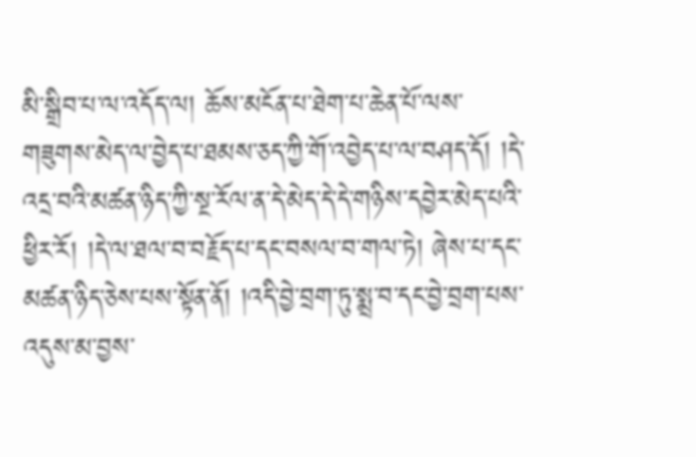མི་སྒྲིབ་པ་ལ་འདོད་ལ། ཆོས་མངོན་པ་ཐེག་པ་ཆེན་པོ་ལས་གཟུགས་མེད་ལ་བྱེད་པ་ཐམས་ཅད་ཀྱི་གོ་འབྱེད་པ་ལ་བཤད་དོ། །དེ་འདྲ་བའི་མཚན་ཉིད་ཀྱི་སྔ་རོལ་ན་དེ་མེད་དེ་དེ་གཉིས་དབྱེར་མེད་པའི་ཕྱིར་རོ། །དེ་ལ་ཐལ་བ་བརྗོད་པ་དང་བསལ་བ་གལ་ཏེ། ཞེས་པ་དང་མཚན་ཉིད་ཅེས་པས་སྟོན་ནོ། །འདི་བྱེ་བྲག་ཏུ་སྨྲ་བ་དང་བྱེ་བྲག་པས་འདུས་མ་བྱས་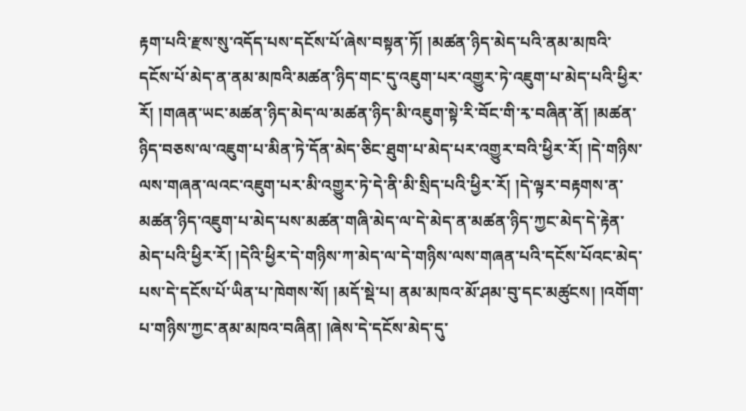རྟག་པའི་རྫས་སུ་འདོད་པས་དངོས་པོ་ཞེས་བསྟན་ཏོ། །མཚན་ཉིད་མེད་པའི་ནམ་མཁའི་དངོས་པོ་མེད་ན་ནམ་མཁའི་མཚན་ཉིད་གང་དུ་འཇུག་པར་འགྱུར་ཏེ་འཇུག་པ་མེད་པའི་ཕྱིར་རོ། །གཞན་ཡང་མཚན་ཉིད་མེད་ལ་མཚན་ཉིད་མི་འཇུག་སྟེ་རི་བོང་གི་རྭ་བཞིན་ནོ། །མཚན་ཉིད་བཅས་ལ་འཇུག་པ་མིན་ཏེ་དོན་མེད་ཅིང་ཐུག་པ་མེད་པར་འགྱུར་བའི་ཕྱིར་རོ། །དེ་གཉིས་ལས་གཞན་ལའང་འཇུག་པར་མི་འགྱུར་ཏེ་དེ་ནི་མི་སྲིད་པའི་ཕྱིར་རོ། །དེ་ལྟར་བརྟགས་ན་མཚན་ཉིད་འཇུག་པ་མེད་པས་མཚན་གཞི་མེད་ལ་དེ་མེད་ན་མཚན་ཉིད་ཀྱང་མེད་དེ་རྟེན་མེད་པའི་ཕྱིར་རོ། །དེའི་ཕྱིར་དེ་གཉིས་ཀ་མེད་ལ་དེ་གཉིས་ལས་གཞན་པའི་དངོས་པོའང་མེད་པས་དེ་དངོས་པོ་ཡིན་པ་ཁེགས་སོ། །མདོ་སྡེ་པ། ནམ་མཁའ་མོ་ཤམ་བུ་དང་མཚུངས། །འགོག་པ་གཉིས་ཀྱང་ནམ་མཁའ་བཞིན། །ཞེས་དེ་དངོས་མེད་དུ་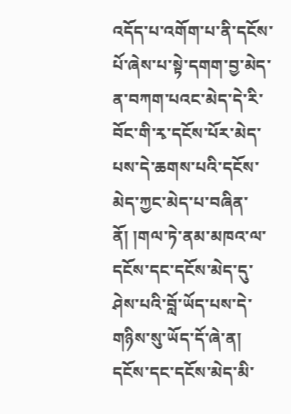འདོད་པ་འགོག་པ་ནི་དངོས་པོ་ཞེས་པ་སྟེ་དགག་བྱ་མེད་ན་བཀག་པའང་མེད་དེ་རི་བོང་གི་རྭ་དངོས་པོར་མེད་པས་དེ་ཆགས་པའི་དངོས་མེད་ཀྱང་མེད་པ་བཞིན་ནོ། །གལ་ཏེ་ནམ་མཁའ་ལ་དངོས་དང་དངོས་མེད་དུ་ཤེས་པའི་བློ་ཡོད་པས་དེ་གཉིས་སུ་ཡོད་དོ་ཞེ་ན། དངོས་དང་དངོས་མེད་མི་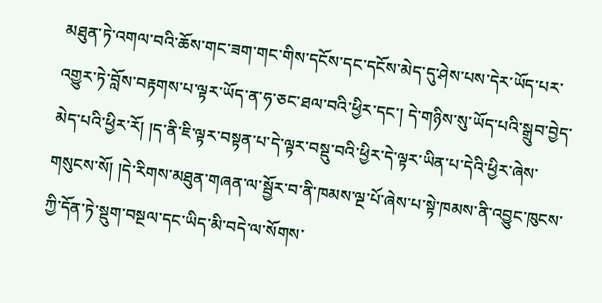མཐུན་ཏེ་འགལ་བའི་ཆོས་གང་ཟག་གང་གིས་དངོས་དང་དངོས་མེད་དུ་ཤེས་པས་དེར་ཡོད་པར་འགྱུར་ཏེ་བློས་བརྟགས་པ་ལྟར་ཡོད་ན་ཧ་ཅང་ཐལ་བའི་ཕྱིར་དང་། དེ་གཉིས་སུ་ཡོད་པའི་སྒྲུབ་བྱེད་མེད་པའི་ཕྱིར་རོ། །ད་ནི་ཇི་ལྟར་བསྟན་པ་དེ་ལྟར་བསྡུ་བའི་ཕྱིར་དེ་ལྟར་ཡིན་པ་དེའི་ཕྱིར་ཞེས་གསུངས་སོ། །དེ་རིགས་མཐུན་གཞན་ལ་སྦྱོར་བ་ནི་ཁམས་ལྔ་པོ་ཞེས་པ་སྟེ་ཁམས་ནི་འབྱུང་ཁུངས་ཀྱི་དོན་ཏེ་སྡུག་བསྔལ་དང་ཡིད་མི་བདེ་ལ་སོགས་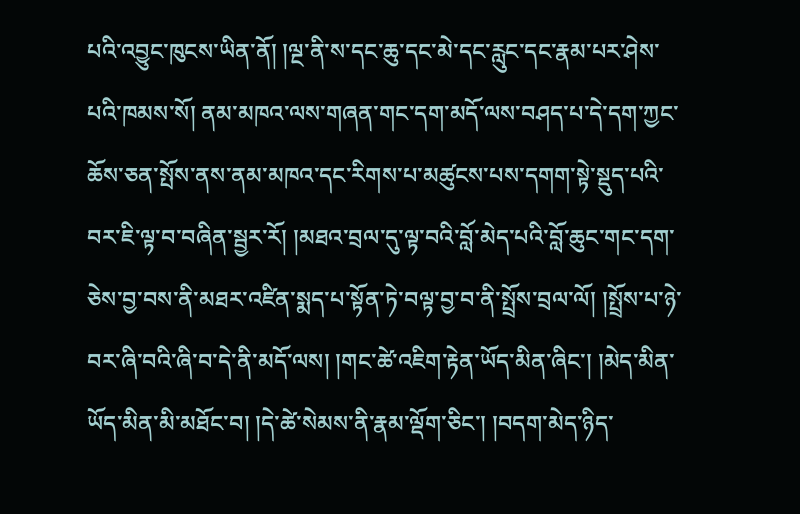པའི་འབྱུང་ཁུངས་ཡིན་ནོ། །ལྔ་ནི་ས་དང་ཆུ་དང་མེ་དང་རླུང་དང་རྣམ་པར་ཤེས་པའི་ཁམས་སོ། ནམ་མཁའ་ལས་གཞན་གང་དག་མདོ་ལས་བཤད་པ་དེ་དག་ཀྱང་ཆོས་ཅན་སྤོས་ནས་ནམ་མཁའ་དང་རིགས་པ་མཚུངས་པས་དགག་སྟེ་སྡུད་པའི་བར་ཇི་ལྟ་བ་བཞིན་སྦྱར་རོ། །མཐའ་བྲལ་དུ་ལྟ་བའི་བློ་མེད་པའི་བློ་ཆུང་གང་དག་ཅེས་བྱ་བས་ནི་མཐར་འཛིན་སྨད་པ་སྟོན་ཏེ་བལྟ་བྱ་བ་ནི་སྤྲོས་བྲལ་ལོ། །སྤྲོས་པ་ཉེ་བར་ཞི་བའི་ཞི་བ་དེ་ནི་མདོ་ལས། །གང་ཚེ་འཇིག་རྟེན་ཡོད་མིན་ཞིང་། །མེད་མིན་ཡོད་མིན་མི་མཐོང་བ། །དེ་ཚེ་སེམས་ནི་རྣམ་ལྡོག་ཅིང་། །བདག་མེད་ཉིད་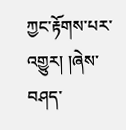ཀྱང་རྟོགས་པར་འགྱུར། །ཞེས་བཤད་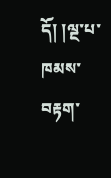དོ། །ལྔ་པ་ཁམས་བརྟག་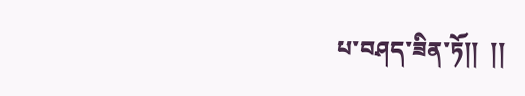པ་བཤད་ཟིན་ཏོ།།  །།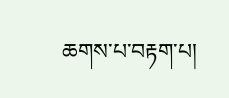ཆགས་པ་བརྟག་པ།